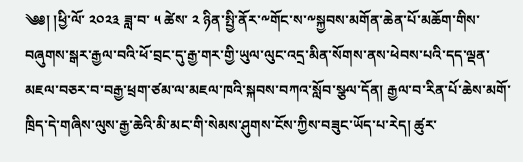༄༅། །ཕྱི་ལོ་ ༢༠༢༣ ཟླ་བ་ ༥ ཚེས་ ༢ ཉིན་སྤྱི་ནོར་༸གོང་ས་༸སྐྱབས་མགོན་ཆེན་པོ་མཆོག་གིས་བཞུགས་སྒར་རྒྱལ་བའི་ཕོ་བྲང་དུ་རྒྱ་གར་གྱི་ཡུལ་ལུང་འདྲ་མིན་སོགས་ནས་ཕེབས་པའི་དད་ལྡན་མཇལ་བཅར་བ་བརྒྱ་ཕྲག་ཙམ་ལ་མཇལ་ཁའི་སྐབས་བཀའ་སློབ་སྩལ་དོན། རྒྱལ་བ་རིན་པོ་ཆེས་མགོ་ཁྲིད་དེ་གཞིས་ལུས་རྒྱ་ཆེའི་མི་མང་གི་སེམས་ཤུགས་ངོས་ཀྱིས་བཟུང་ཡོད་པ་རེད། ཚུར་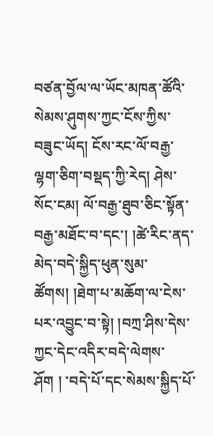བཙན་བྱོལ་ལ་ཡོང་མཁན་ཚོའི་སེམས་ཤུགས་ཀྱང་ངོས་ཀྱིས་བཟུང་ཡོད། ངོས་རང་ལོ་བརྒྱ་ལྷག་ཅིག་བསྡད་ཀྱི་རེད། ཤེས་སོང་ངམ། ལོ་བརྒྱ་ཐུབ་ཅིང་སྟོན་བརྒྱ་མཐོང་བ་དང་། །ཚེ་རིང་ནད་མེད་བདེ་སྐྱིད་ཕུན་སུམ་ཚོགས། །ཐེག་པ་མཆོག་ལ་ངེས་པར་འབྱུང་བ་སྟེ། །བཀྲ་ཤིས་དེས་ཀྱང་དེང་འདིར་བདེ་ལེགས་ཤོག ། ་བདེ་པོ་དང་སེམས་སྐྱིད་པོ་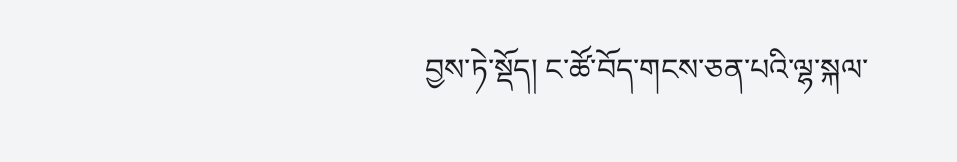བྱས་ཏེ་སྡོད། ང་ཚོ་བོད་གངས་ཅན་པའི་ལྷ་སྐལ་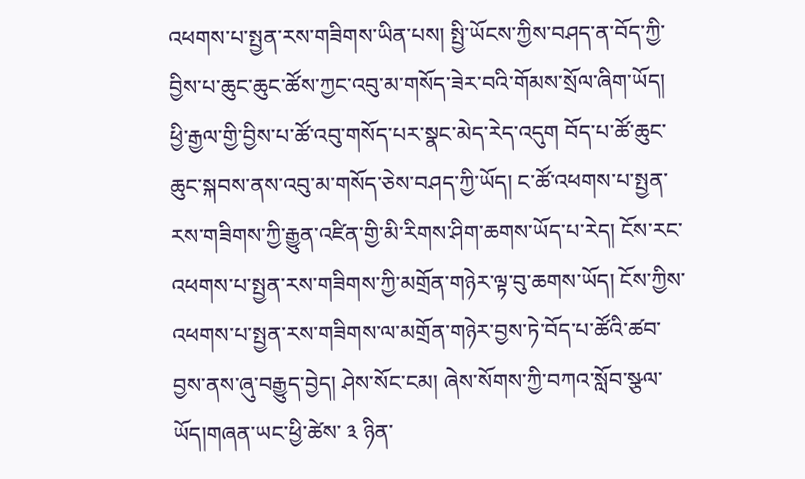འཕགས་པ་སྤྱན་རས་གཟིགས་ཡིན་པས། སྤྱི་ཡོངས་ཀྱིས་བཤད་ན་བོད་ཀྱི་བྱིས་པ་ཆུང་ཆུང་ཚོས་ཀྱང་འབུ་མ་གསོད་ཟེར་བའི་གོམས་སྲོལ་ཞིག་ཡོད། ཕྱི་རྒྱལ་གྱི་བྱིས་པ་ཚོ་འབུ་གསོད་པར་སྣང་མེད་རེད་འདུག བོད་པ་ཚོ་ཆུང་ཆུང་སྐབས་ནས་འབུ་མ་གསོད་ཅེས་བཤད་ཀྱི་ཡོད། ང་ཚོ་འཕགས་པ་སྤྱན་རས་གཟིགས་ཀྱི་རྒྱུན་འཛིན་གྱི་མི་རིགས་ཤིག་ཆགས་ཡོད་པ་རེད། ངོས་རང་འཕགས་པ་སྤྱན་རས་གཟིགས་ཀྱི་མགྲོན་གཉེར་ལྟ་བུ་ཆགས་ཡོད། ངོས་ཀྱིས་འཕགས་པ་སྤྱན་རས་གཟིགས་ལ་མགྲོན་གཉེར་བྱས་ཏེ་བོད་པ་ཚོའི་ཚབ་བྱས་ནས་ཞུ་བརྒྱུད་བྱེད། ཤེས་སོང་ངམ། ཞེས་སོགས་ཀྱི་བཀའ་སློབ་སྩལ་ཡོད།གཞན་ཡང་ཕྱི་ཚེས་ ༣ ཉིན་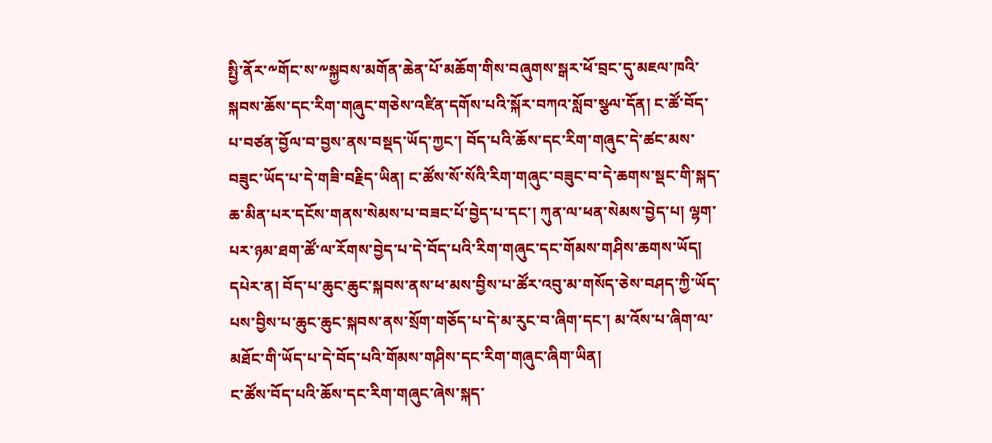སྤྱི་ནོར་༸གོང་ས་༸སྐྱབས་མགོན་ཆེན་པོ་མཆོག་གིས་བཞུགས་སྒར་ཕོ་བྲང་དུ་མཇལ་ཁའི་སྐབས་ཆོས་དང་རིག་གཞུང་གཅེས་འཛིན་དགོས་པའི་སྐོར་བཀའ་སློབ་སྩལ་དོན། ང་ཚོ་བོད་པ་བཙན་བྱོལ་བ་བྱས་ནས་བསྡད་ཡོད་ཀྱང་། བོད་པའི་ཆོས་དང་རིག་གཞུང་དེ་ཚང་མས་བཟུང་ཡོད་པ་དེ་གཟི་བརྗིད་ཡིན། ང་ཚོས་སོ་སོའི་རིག་གཞུང་བཟུང་བ་དེ་ཆགས་སྡང་གི་སྐད་ཆ་མིན་པར་དངོས་གནས་སེམས་པ་བཟང་པོ་བྱེད་པ་དང་། ཀུན་ལ་ཕན་སེམས་བྱེད་པ། ལྷག་པར་ཉམ་ཐག་ཚོ་ལ་རོགས་བྱེད་པ་དེ་བོད་པའི་རིག་གཞུང་དང་གོམས་གཤིས་ཆགས་ཡོད། དཔེར་ན། བོད་པ་ཆུང་ཆུང་སྐབས་ནས་ཕ་མས་བྱིས་པ་ཚོར་འབུ་མ་གསོད་ཅེས་བཤད་ཀྱི་ཡོད་པས་བྱིས་པ་ཆུང་ཆུང་སྐབས་ནས་སྲོག་གཅོད་པ་དེ་མ་རུང་བ་ཞིག་དང་། མ་འོས་པ་ཞིག་ལ་མཐོང་གི་ཡོད་པ་དེ་བོད་པའི་གོམས་གཤིས་དང་རིག་གཞུང་ཞིག་ཡིན།
ང་ཚོས་བོད་པའི་ཆོས་དང་རིག་གཞུང་ཞེས་སྐད་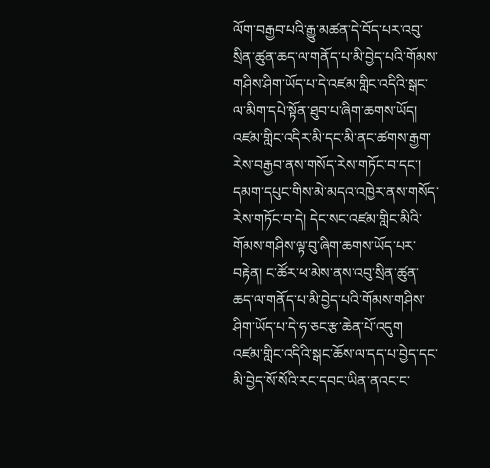ལོག་བརྒྱབ་པའི་རྒྱུ་མཚན་དེ་བོད་པར་འབུ་སྲིན་ཚུན་ཆད་ལ་གནོད་པ་མི་བྱེད་པའི་གོམས་གཤིས་ཤིག་ཡོད་པ་དེ་འཛམ་གླིང་འདིའི་སྒང་ལ་མིག་དཔེ་སྟོན་ཐུབ་པ་ཞིག་ཆགས་ཡོད།
འཛམ་གླིང་འདིར་མི་དང་མི་ནང་ཚགས་རྒྱག་རེས་བརྒྱབ་ནས་གསོད་རེས་གཏོང་བ་དང་། དམག་དཔུང་གིས་མེ་མདའ་འཁྱེར་ནས་གསོད་རེས་གཏོང་བ་དེ། དེང་སང་འཛམ་གླིང་མིའི་གོམས་གཤིས་ལྟ་བུ་ཞིག་ཆགས་ཡོད་པར་བརྟེན། ང་ཚོར་ཕ་མེས་ནས་འབུ་སྲིན་ཚུན་ཆད་ལ་གནོད་པ་མི་བྱེད་པའི་གོམས་གཤིས་ཤིག་ཡོད་པ་དེ་ཧ་ཅང་རྩ་ཆེན་པོ་འདུག
འཛམ་གླིང་འདིའི་སྒང་ཆོས་ལ་དད་པ་བྱེད་དང་མི་བྱེད་སོ་སོའི་རང་དབང་ཡིན་ནའང་ང་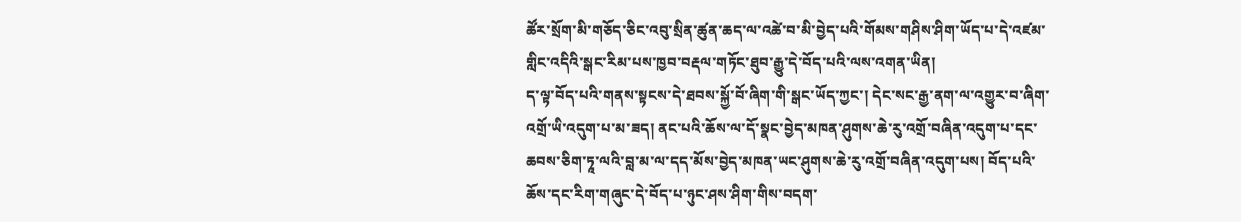ཚོར་སྲོག་མི་གཅོད་ཅིང་འབུ་སྲིན་ཚུན་ཆད་ལ་འཚེ་བ་མི་བྱེད་པའི་གོམས་གཤིས་ཤིག་ཡོད་པ་དེ་འཛམ་གླིང་འདིའི་སྒང་རིམ་པས་ཁྱབ་བརྡལ་གཏོང་ཐུབ་རྒྱུ་དེ་བོད་པའི་ལས་འགན་ཡིན།
ད་ལྟ་བོད་པའི་གནས་སྟངས་དེ་ཐབས་སྐྱོ་བོ་ཞིག་གི་སྒང་ཡོད་ཀྱང་། དེང་སང་རྒྱ་ནག་ལ་འགྱུར་བ་ཞིག་འགྲོ་ཡི་འདུག་པ་མ་ཟད། ནང་པའི་ཆོས་ལ་དོ་སྣང་བྱེད་མཁན་ཤུགས་ཆེ་རུ་འགྲོ་བཞིན་འདུག་པ་དང་ཆབས་ཅིག་ཏཱ་ལའི་བླ་མ་ལ་དད་མོས་བྱེད་མཁན་ཡང་ཤུགས་ཆེ་རུ་འགྲོ་བཞིན་འདུག་པས། བོད་པའི་ཆོས་དང་རིག་གཞུང་དེ་བོད་པ་ཉུང་ཤས་ཤིག་གིས་བདག་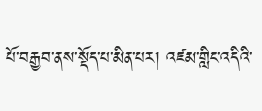པོ་བརྒྱབ་ནས་སྡོད་པ་མིན་པར། འཛམ་གླིང་འདིའི་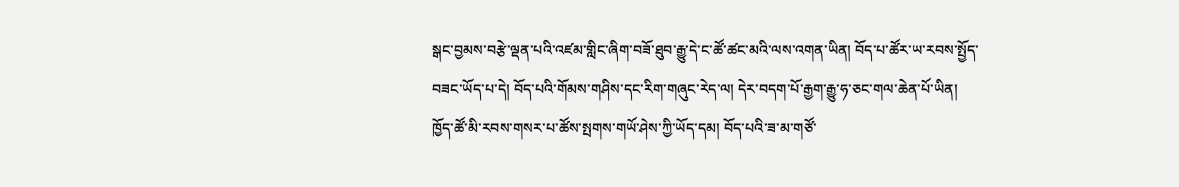སྒང་བྱམས་བརྩེ་ལྡན་པའི་འཛམ་གླིང་ཞིག་བཟོ་ཐུབ་རྒྱུ་དེ་ང་ཚོ་ཚང་མའི་ལས་འགན་ཡིན། བོད་པ་ཚོར་ཡ་རབས་སྤྱོད་བཟང་ཡོད་པ་དེ། བོད་པའི་གོམས་གཤིས་དང་རིག་གཞུང་རེད་ལ། དེར་བདག་པོ་རྒྱག་རྒྱུ་ཧ་ཅང་གལ་ཆེན་པོ་ཡིན།
ཁྱོད་ཚོ་མི་རབས་གསར་པ་ཚོས་སྤགས་གཡོ་ཤེས་ཀྱི་ཡོད་དམ། བོད་པའི་ཟ་མ་གཙོ་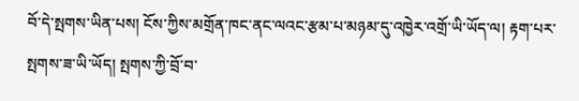བོ་དེ་སྤགས་ཡིན་པས། ངོས་ཀྱིས་མགྲོན་ཁང་ནང་ལའང་རྩམ་པ་མཉམ་དུ་འཁྱེར་འགྲོ་ཡི་ཡོད་ལ། རྟག་པར་སྤགས་ཟ་ཡི་ཡོད། སྤགས་ཀྱི་བྲོ་བ་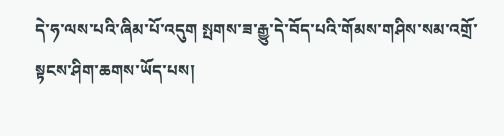དེ་ཧ་ལས་པའི་ཞིམ་པོ་འདུག སྤགས་ཟ་རྒྱུ་དེ་བོད་པའི་གོམས་གཤིས་སམ་འགྲོ་སྟངས་ཤིག་ཆགས་ཡོད་པས།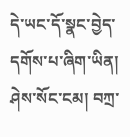དེ་ཡང་དོ་སྣང་བྱེད་དགོས་པ་ཞིག་ཡིན། ཤེས་སོང་ངམ། བཀྲ་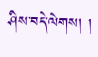ཤིས་བདེ་ལེགས། །